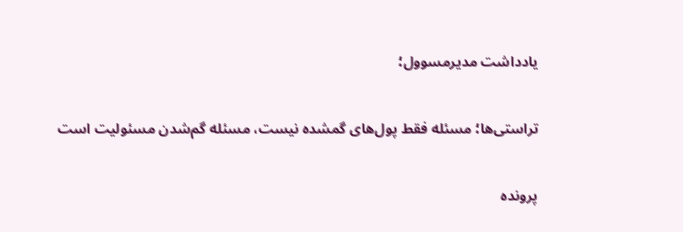یادداشت مدیرمسوول؛

تراستی‌ها؛ مسئله فقط پول‌های گمشده نیست، مسئله گم‌شدن مسئولیت است

پرونده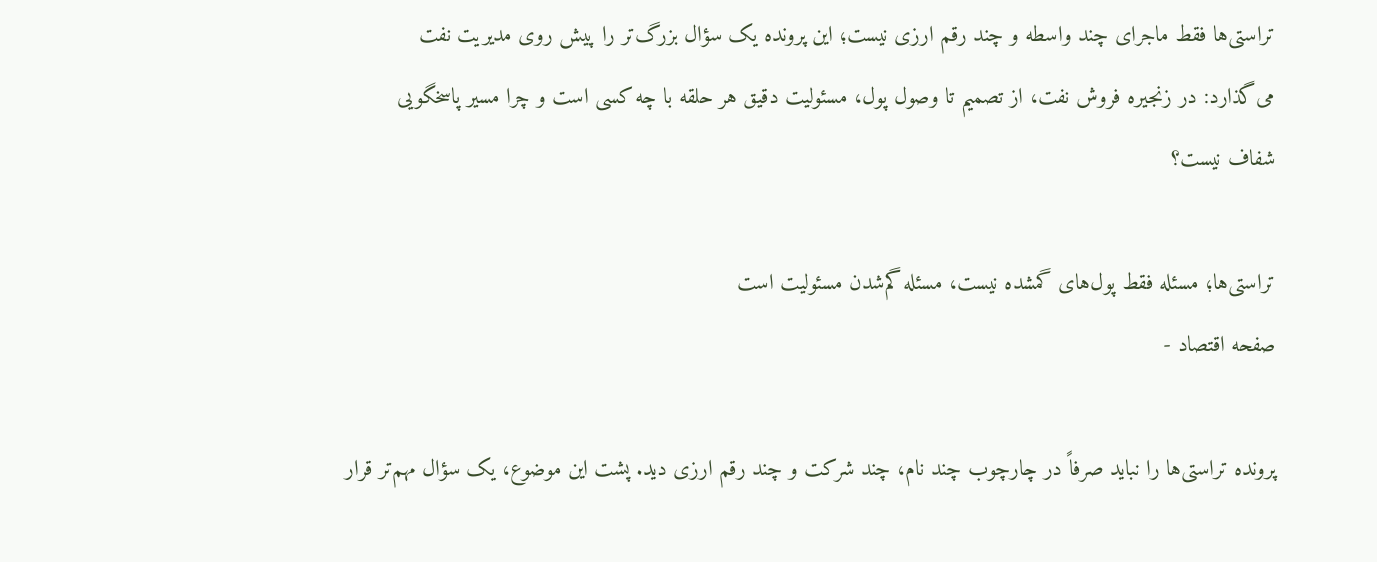تراستی‌ها فقط ماجرای چند واسطه و چند رقم ارزی نیست؛ این پرونده یک سؤال بزرگ‌تر را پیش روی مدیریت نفت می‌گذارد: در زنجیره فروش نفت، از تصمیم تا وصول پول، مسئولیت دقیق هر حلقه با چه کسی است و چرا مسیر پاسخگویی شفاف نیست؟

تراستی‌ها؛ مسئله فقط پول‌های گمشده نیست، مسئله گم‌شدن مسئولیت است
صفحه اقتصاد -

پرونده تراستی‌ها را نباید صرفاً در چارچوب چند نام، چند شرکت و چند رقم ارزی دید. پشت این موضوع، یک سؤال مهم‌تر قرار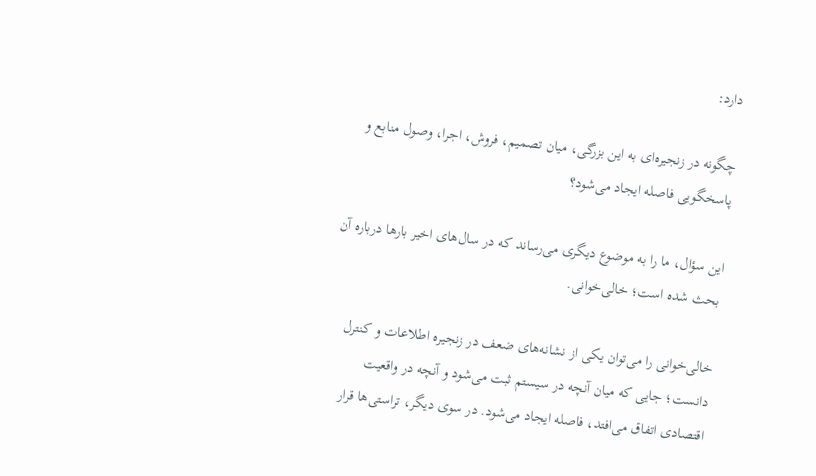دارد:

چگونه در زنجیره‌ای به این بزرگی، میان تصمیم، فروش، اجرا، وصول منابع و پاسخگویی فاصله ایجاد می‌شود؟

این سؤال، ما را به موضوع دیگری می‌رساند که در سال‌های اخیر بارها درباره آن بحث شده است؛ خالی‌خوانی.

خالی‌خوانی را می‌توان یکی از نشانه‌های ضعف در زنجیره اطلاعات و کنترل دانست؛ جایی که میان آنچه در سیستم ثبت می‌شود و آنچه در واقعیت اقتصادی اتفاق می‌افتد، فاصله ایجاد می‌شود. در سوی دیگر، تراستی‌ها قرار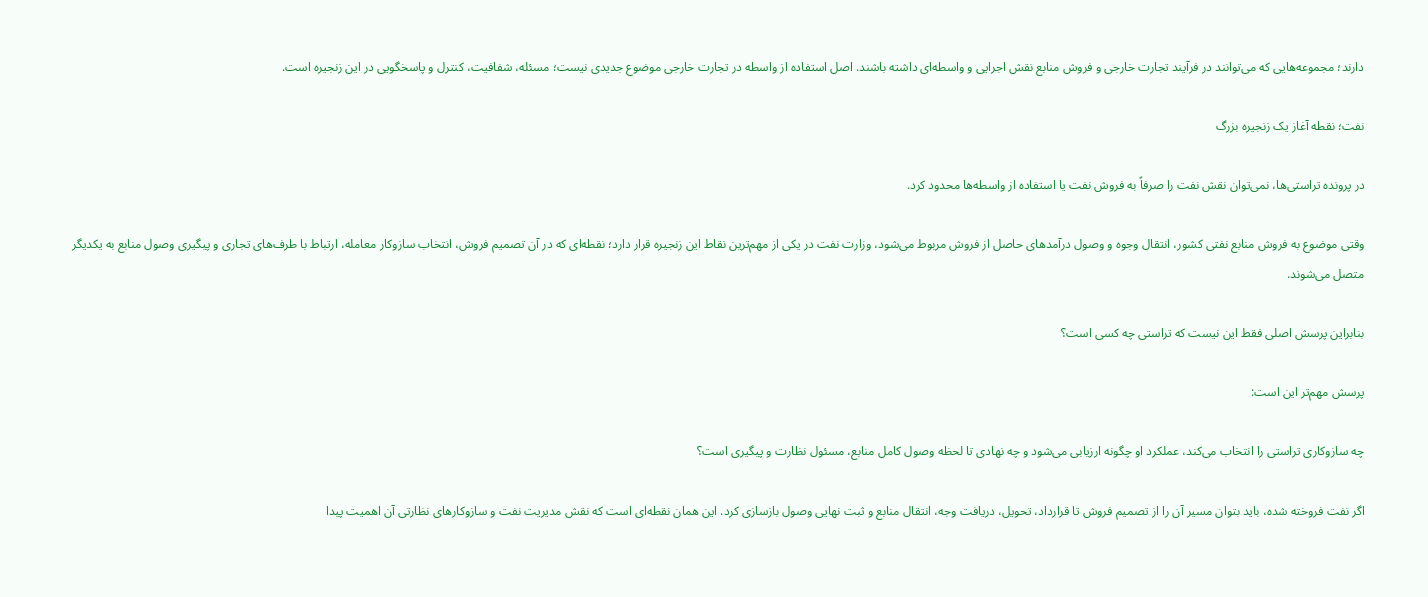دارند؛ مجموعه‌هایی که می‌توانند در فرآیند تجارت خارجی و فروش منابع نقش اجرایی و واسطه‌ای داشته باشند. اصل استفاده از واسطه در تجارت خارجی موضوع جدیدی نیست؛ مسئله، شفافیت، کنترل و پاسخگویی در این زنجیره است.

نفت؛ نقطه آغاز یک زنجیره بزرگ

در پرونده تراستی‌ها، نمی‌توان نقش نفت را صرفاً به فروش نفت یا استفاده از واسطه‌ها محدود کرد.

وقتی موضوع به فروش منابع نفتی کشور، انتقال وجوه و وصول درآمدهای حاصل از فروش مربوط می‌شود، وزارت نفت در یکی از مهم‌ترین نقاط این زنجیره قرار دارد؛ نقطه‌ای که در آن تصمیم فروش، انتخاب سازوکار معامله، ارتباط با طرف‌های تجاری و پیگیری وصول منابع به یکدیگر متصل می‌شوند.

بنابراین پرسش اصلی فقط این نیست که تراستی چه کسی است؟

پرسش مهم‌تر این است:

چه سازوکاری تراستی را انتخاب می‌کند، عملکرد او چگونه ارزیابی می‌شود و چه نهادی تا لحظه وصول کامل منابع، مسئول نظارت و پیگیری است؟

اگر نفت فروخته شده، باید بتوان مسیر آن را از تصمیم فروش تا قرارداد، تحویل، دریافت وجه، انتقال منابع و ثبت نهایی وصول بازسازی کرد. این همان نقطه‌ای است که نقش مدیریت نفت و سازوکارهای نظارتی آن اهمیت پیدا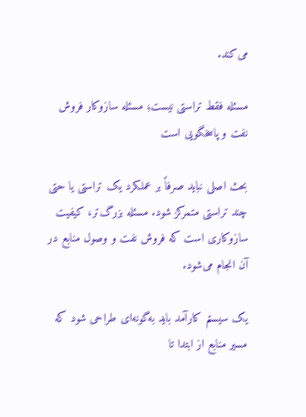می‌کند.

مسئله فقط تراستی نیست؛ مسئله سازوکار فروش نفت و پاسخگویی است

بحث اصلی نباید صرفاً بر عملکرد یک تراستی یا حتی چند تراستی متمرکز شود. مسئله بزرگ‌تر، کیفیت سازوکاری است که فروش نفت و وصول منابع در آن انجام می‌شود.

یک سیستم کارآمد باید به‌گونه‌ای طراحی شود که مسیر منابع از ابتدا تا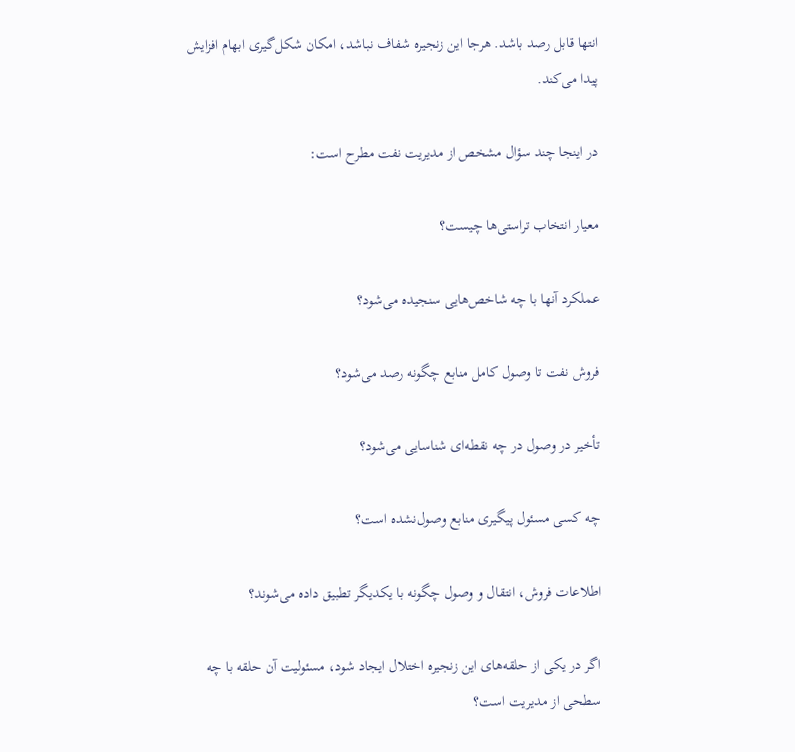انتها قابل رصد باشد. هرجا این زنجیره شفاف نباشد، امکان شکل‌گیری ابهام افزایش پیدا می‌کند.

در اینجا چند سؤال مشخص از مدیریت نفت مطرح است:

معیار انتخاب تراستی‌ها چیست؟

عملکرد آنها با چه شاخص‌هایی سنجیده می‌شود؟

فروش نفت تا وصول کامل منابع چگونه رصد می‌شود؟

تأخیر در وصول در چه نقطه‌ای شناسایی می‌شود؟

چه کسی مسئول پیگیری منابع وصول‌نشده است؟

اطلاعات فروش، انتقال و وصول چگونه با یکدیگر تطبیق داده می‌شوند؟

اگر در یکی از حلقه‌های این زنجیره اختلال ایجاد شود، مسئولیت آن حلقه با چه سطحی از مدیریت است؟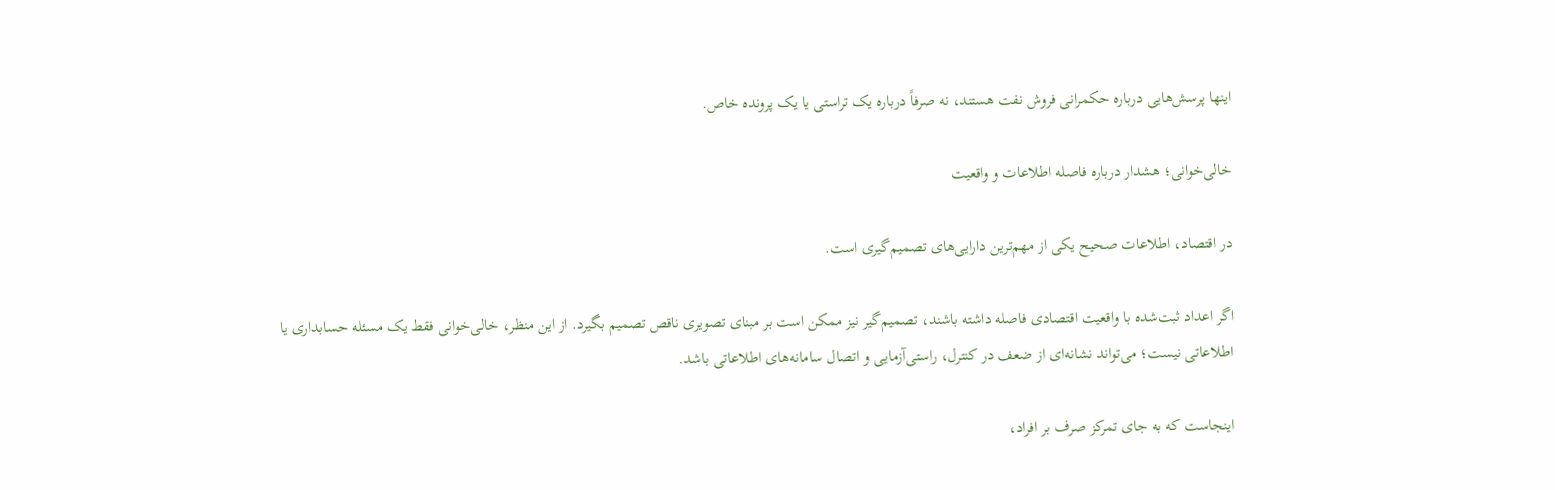اینها پرسش‌هایی درباره حکمرانی فروش نفت هستند، نه صرفاً درباره یک تراستی یا یک پرونده خاص.

خالی‌خوانی؛ هشدار درباره فاصله اطلاعات و واقعیت

در اقتصاد، اطلاعات صحیح یکی از مهم‌ترین دارایی‌های تصمیم‌گیری است.

اگر اعداد ثبت‌شده با واقعیت اقتصادی فاصله داشته باشند، تصمیم‌گیر نیز ممکن است بر مبنای تصویری ناقص تصمیم بگیرد. از این منظر، خالی‌خوانی فقط یک مسئله حسابداری یا اطلاعاتی نیست؛ می‌تواند نشانه‌ای از ضعف در کنترل، راستی‌آزمایی و اتصال سامانه‌های اطلاعاتی باشد.

اینجاست که به جای تمرکز صرف بر افراد،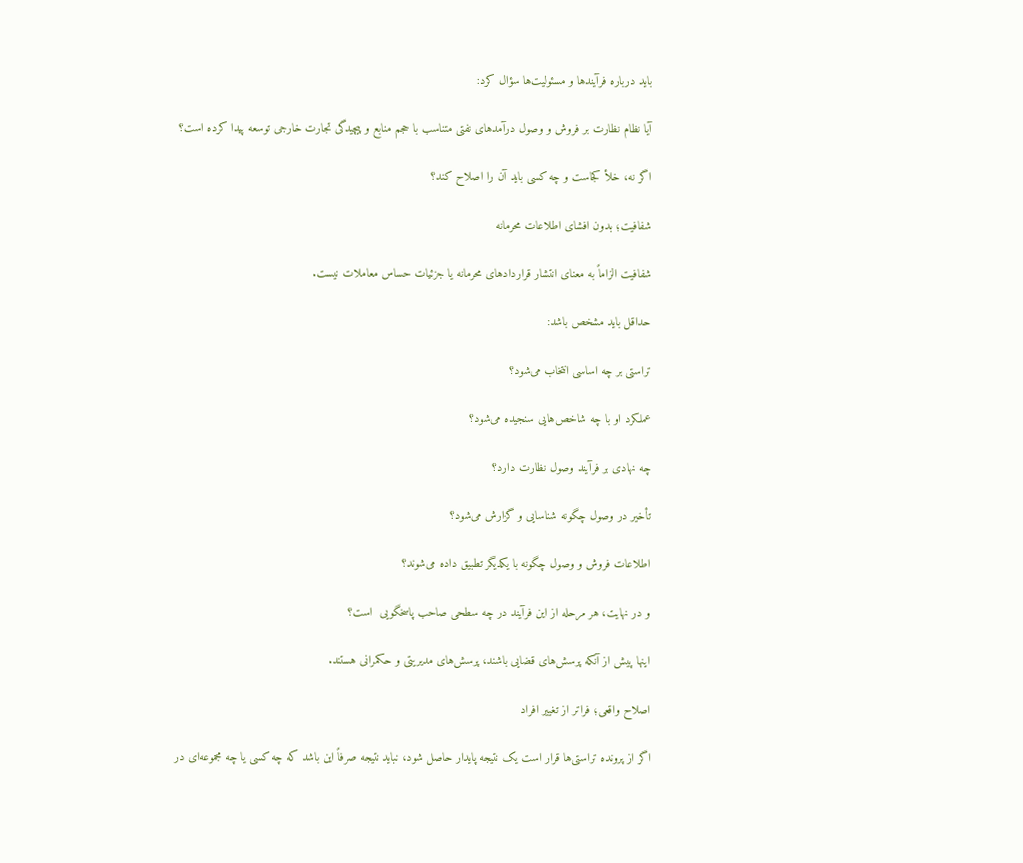باید درباره فرآیندها و مسئولیت‌ها سؤال کرد:

آیا نظام نظارت بر فروش و وصول درآمدهای نفتی متناسب با حجم منابع و پیچیدگی تجارت خارجی توسعه پیدا کرده است؟

اگر نه، خلأ کجاست و چه کسی باید آن را اصلاح کند؟

شفافیت؛ بدون افشای اطلاعات محرمانه

شفافیت الزاماً به معنای انتشار قراردادهای محرمانه یا جزئیات حساس معاملات نیست.

حداقل باید مشخص باشد:

تراستی بر چه اساسی انتخاب می‌شود؟

عملکرد او با چه شاخص‌هایی سنجیده می‌شود؟

چه نهادی بر فرآیند وصول نظارت دارد؟

تأخیر در وصول چگونه شناسایی و گزارش می‌شود؟

اطلاعات فروش و وصول چگونه با یکدیگر تطبیق داده می‌شوند؟

و در نهایت، هر مرحله از این فرآیند در چه سطحی صاحب پاسخگویی  است؟

اینها پیش از آنکه پرسش‌های قضایی باشند، پرسش‌های مدیریتی و حکمرانی هستند.

اصلاح واقعی؛ فراتر از تغییر افراد

اگر از پرونده تراستی‌ها قرار است یک نتیجه پایدار حاصل شود، نباید نتیجه صرفاً این باشد که چه کسی یا چه مجموعه‌ای در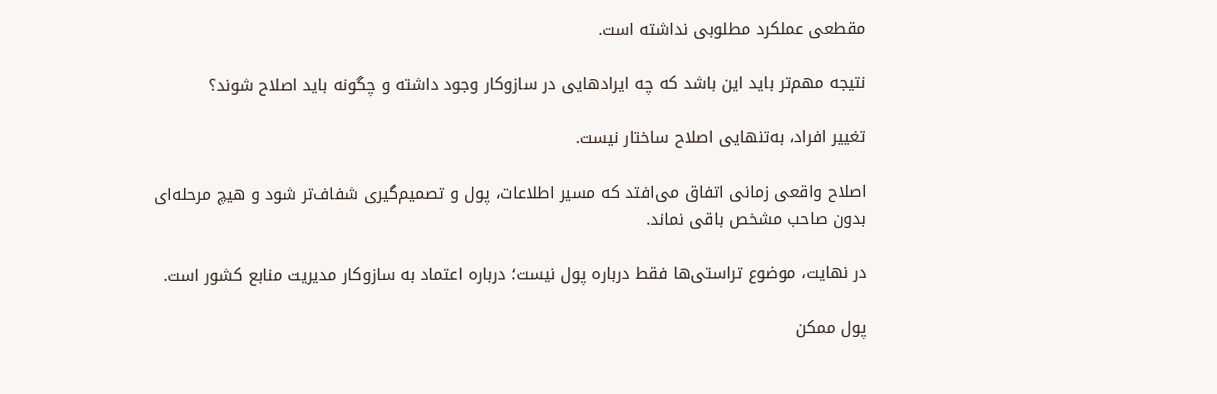مقطعی عملکرد مطلوبی نداشته است.

نتیجه مهم‌تر باید این باشد که چه ایرادهایی در سازوکار وجود داشته و چگونه باید اصلاح شوند؟

تغییر افراد، به‌تنهایی اصلاح ساختار نیست.

اصلاح واقعی زمانی اتفاق می‌افتد که مسیر اطلاعات، پول و تصمیم‌گیری شفاف‌تر شود و هیچ مرحله‌ای بدون صاحب مشخص باقی نماند.

در نهایت، موضوع تراستی‌ها فقط درباره پول نیست؛ درباره اعتماد به سازوکار مدیریت منابع کشور است.

پول ممکن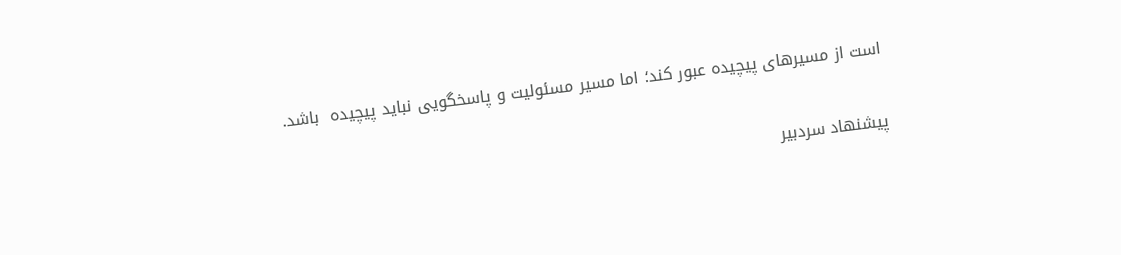است از مسیرهای پیچیده عبور کند؛ اما مسیر مسئولیت و پاسخگویی نباید پیچیده  باشد.

پیشنهاد سردبیر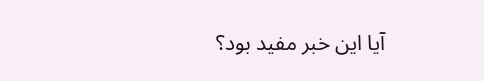آیا این خبر مفید بود؟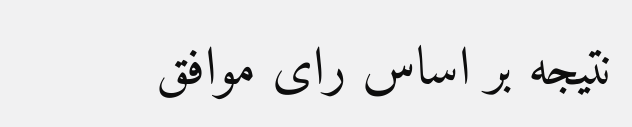نتیجه بر اساس رای موافق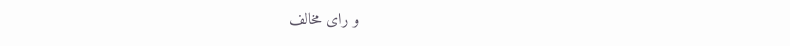و رای مخالف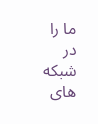ما را در شبکه های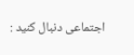اجتماعی دنبال کنید :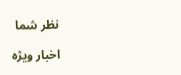نظر شما

اخبار ویژه